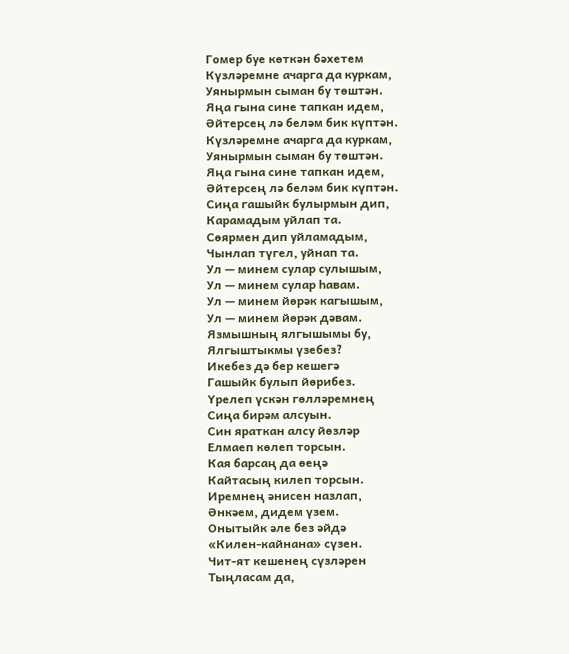Гомер буе көткән бәхетем
Күзләремне ачарга да куркам,
Уянырмын сыман бу төштән.
Яңа гына сине тапкан идем,
Әйтерсең лә беләм бик күптән.
Күзләремне ачарга да куркам,
Уянырмын сыман бу төштән.
Яңа гына сине тапкан идем,
Әйтерсең лә беләм бик күптән.
Сиңа гашыйк булырмын дип,
Карамадым уйлап та.
Сөярмен дип уйламадым,
Чынлап түгел, уйнап та.
Ул — минем сулар сулышым,
Ул — минем сулар һавам.
Ул — минем йөрәк кагышым,
Ул — минем йөрәк дәвам.
Язмышның ялгышымы бу,
Ялгыштыкмы үзебез?
Икебез дә бер кешегә
Гашыйк булып йөрибез.
Үрелеп үскән гөлләремнең
Сиңа бирәм алсуын.
Син яраткан алсу йөзләр
Елмаеп көлеп торсын.
Кая барсаң да өеңә
Кайтасың килеп торсын.
Иремнең әнисен назлап,
Әнкәем, дидем үзем.
Онытыйк әле без әйдә
«Килен-кайнана» сүзен.
Чит-ят кешенең сүзләрен
Тыңласам да,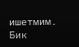ишетмим.
Бик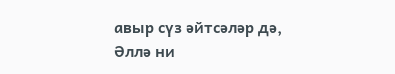авыр сүз әйтсәләр дә,
Әллә ни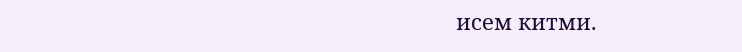исем китми.